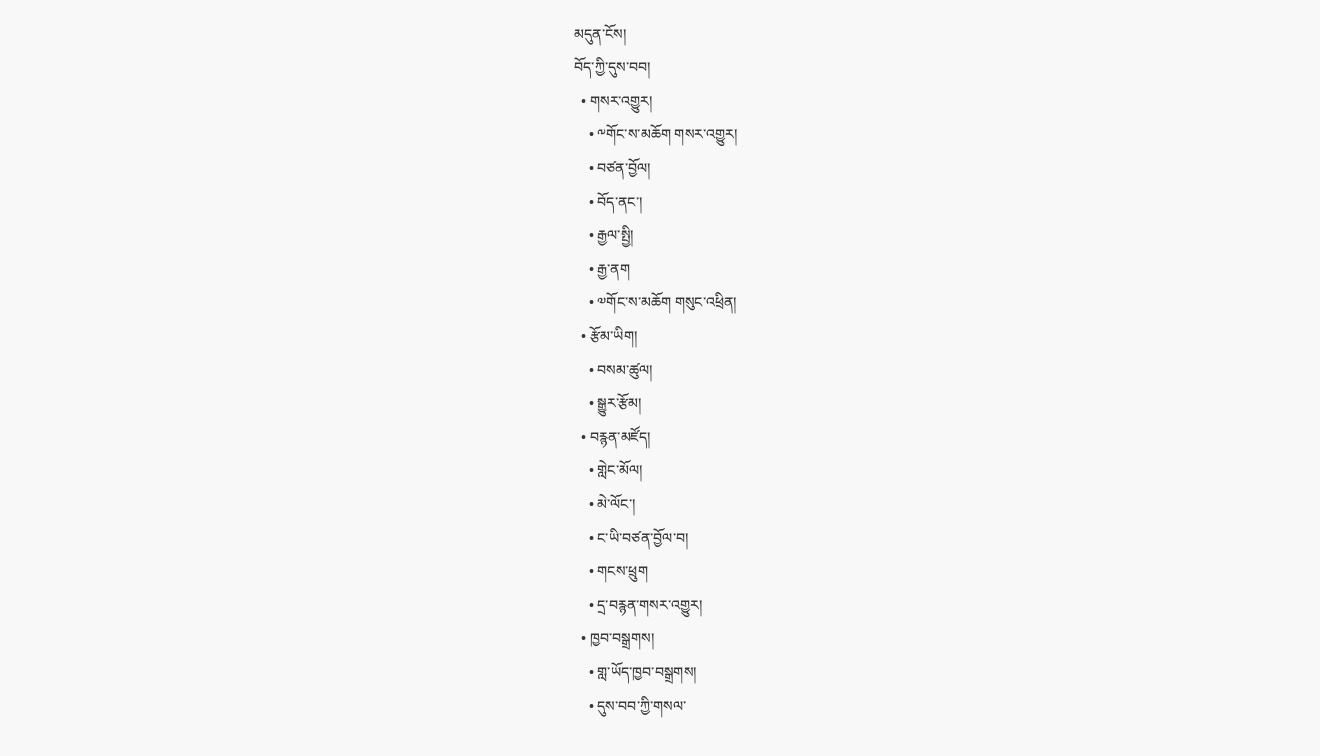མདུན་ངོས།
བོད་ཀྱི་དུས་བབ།
  • གསར་འགྱུར།
    • ༸གོང་ས་མཆོག གསར་འགྱུར།
    • བཙན་བྱོལ།
    • བོད་ནང་།
    • རྒྱལ་སྤྱི།
    • རྒྱ་ནག
    • ༧གོང་ས་མཆོག གསུང་འཕྲིན།
  • རྩོམ་ཡིག།
    • བསམ་ཚུལ།
    • སྒྱུར་རྩོམ།
  • བརྙན་མཛོད།
    • གླེང་མོལ།
    • མེ་ལོང་།
    • ང་ཡི་བཙན་བྱོལ་བ།
    • གངས་ཕྲུག
    • དྲ་བརྙན་གསར་འགྱུར།
  • ཁྱབ་བསྒྲགས།
    • གླ་ཡོད་ཁྱབ་བསྒྲགས།
    • དུས་བབ་ཀྱི་གསལ་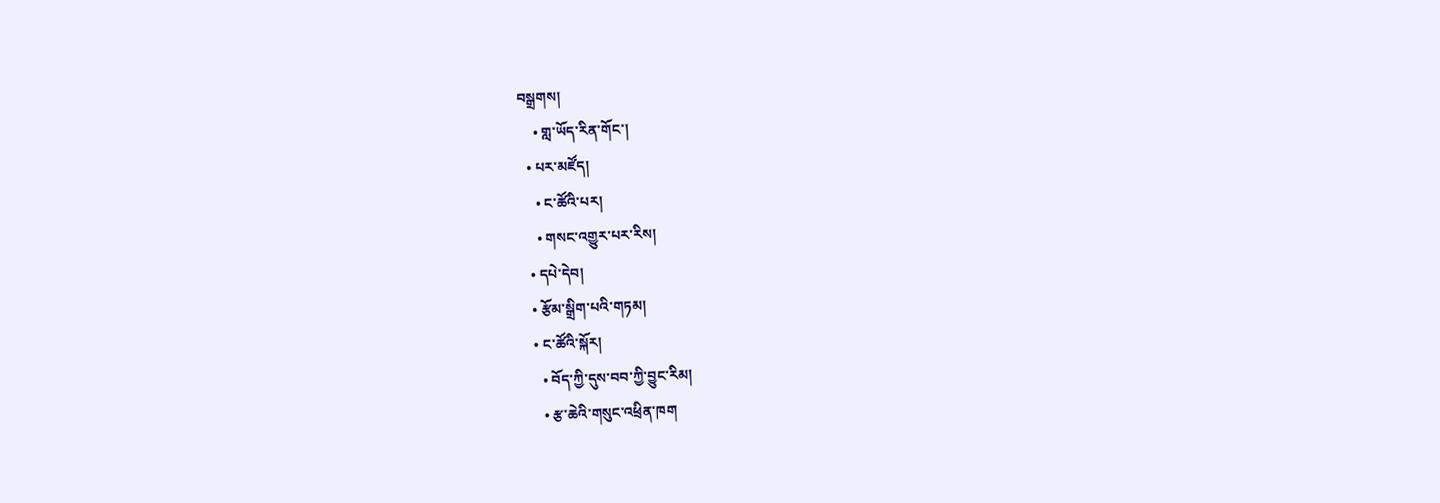བསྒྲགས།
    • གླ་ཡོད་རིན་གོང་།
  • པར་མཛོད།
    • ང་ཚོའི་པར།
    • གསང་འགྱུར་པར་རིས།
  • དཔེ་དེབ།
  • རྩོམ་སྒྲིག་པའི་གཏམ།
  • ང་ཚོའི་སྐོར།
    • བོད་ཀྱི་དུས་བབ་ཀྱི་བྱུང་རིམ།
    • རྩ་ཆེའི་གསུང་འཕྲིན་ཁག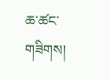ཆ་ཚང་གཟིགས།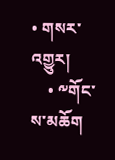• གསར་འགྱུར།
    • ༸གོང་ས་མཆོག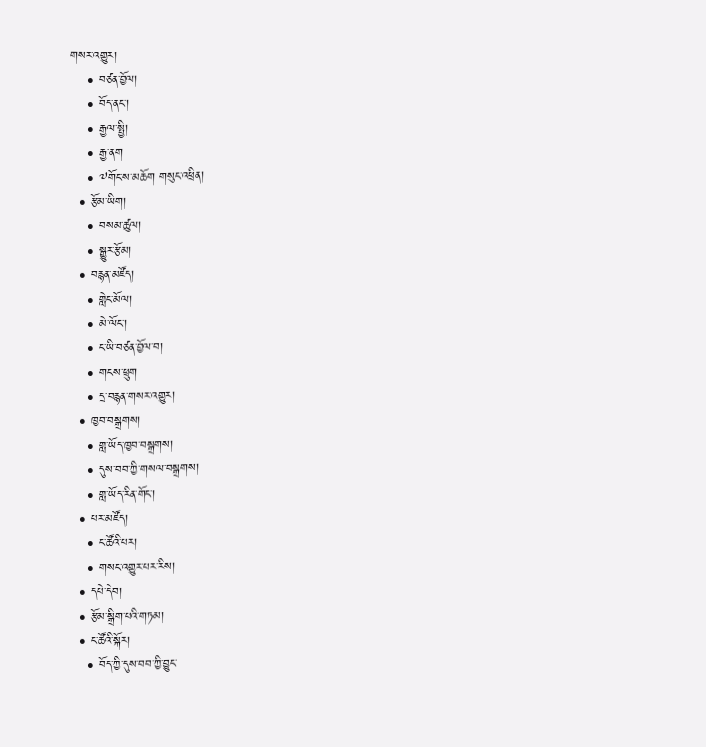གསར་འགྱུར།
    • བཙན་བྱོལ།
    • བོད་ནང་།
    • རྒྱལ་སྤྱི།
    • རྒྱ་ནག
    • ༧གོང་ས་མཆོག གསུང་འཕྲིན།
  • རྩོམ་ཡིག།
    • བསམ་ཚུལ།
    • སྒྱུར་རྩོམ།
  • བརྙན་མཛོད།
    • གླེང་མོལ།
    • མེ་ལོང་།
    • ང་ཡི་བཙན་བྱོལ་བ།
    • གངས་ཕྲུག
    • དྲ་བརྙན་གསར་འགྱུར།
  • ཁྱབ་བསྒྲགས།
    • གླ་ཡོད་ཁྱབ་བསྒྲགས།
    • དུས་བབ་ཀྱི་གསལ་བསྒྲགས།
    • གླ་ཡོད་རིན་གོང་།
  • པར་མཛོད།
    • ང་ཚོའི་པར།
    • གསང་འགྱུར་པར་རིས།
  • དཔེ་དེབ།
  • རྩོམ་སྒྲིག་པའི་གཏམ།
  • ང་ཚོའི་སྐོར།
    • བོད་ཀྱི་དུས་བབ་ཀྱི་བྱུང་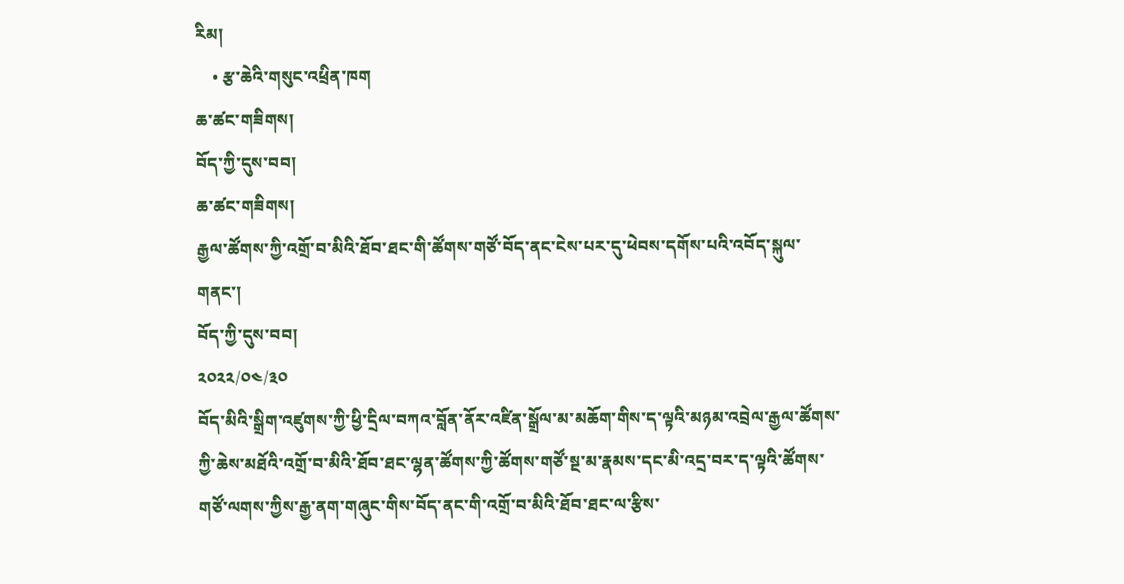རིམ།
    • རྩ་ཆེའི་གསུང་འཕྲིན་ཁག
ཆ་ཚང་གཟིགས།
བོད་ཀྱི་དུས་བབ།
ཆ་ཚང་གཟིགས།
རྒྱལ་ཚོགས་ཀྱི་འགྲོ་བ་མིའི་ཐོབ་ཐང་གི་ཚོགས་གཙོ་བོད་ནང་ངེས་པར་དུ་ཕེབས་དགོས་པའི་འབོད་སྐུལ་གནང་།
བོད་ཀྱི་དུས་བབ།
༢༠༢༢/༠༤/༣༠
བོད་མིའི་སྒྲིག་འཛུགས་ཀྱི་ཕྱི་དྲིལ་བཀའ་བློན་ནོར་འཛིན་སྒྲོལ་མ་མཆོག་གིས་ད་ལྟའི་མཉམ་འབྲེལ་རྒྱལ་ཚོགས་ཀྱི་ཆེས་མཐོའི་འགྲོ་བ་མིའི་ཐོབ་ཐང་ལྷན་ཚོགས་ཀྱི་ཚོགས་གཙོ་སྔ་མ་རྣམས་དང་མི་འདྲ་བར་ད་ལྟའི་ཚོགས་གཙོ་ལགས་ཀྱིས་རྒྱ་ནག་གཞུང་གིས་བོད་ནང་གི་འགྲོ་བ་མིའི་ཐོབ་ཐང་ལ་རྩིས་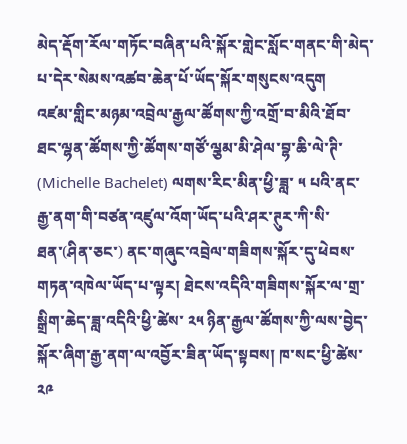མེད་རྡོག་རོལ་གཏོང་བཞིན་པའི་སྐོར་གླེང་སློང་གནང་གི་མེད་པ་དེར་སེམས་འཚབ་ཆེན་པོ་ཡོད་སྐོར་གསུངས་འདུག
འཛམ་གླིང་མཉམ་འབྲེལ་རྒྱལ་ཚོགས་ཀྱི་འགྲོ་བ་མིའི་ཐོབ་ཐང་ལྷན་ཚོགས་ཀྱི་ཚོགས་གཙོ་ལྕམ་མི་ཤེལ་བྷ་ཆི་ལེ་ཊི་ (Michelle Bachelet) ལགས་རིང་མིན་ཕྱི་ཟླ་ ༥ པའི་ནང་རྒྱ་ནག་གི་བཙན་འཛུལ་འོག་ཡོད་པའི་ཤར་ཊུར་ཀི་སི་ཐན་(ཤིན་ཅང་) ནང་གཞུང་འབྲེལ་གཟིགས་སྐོར་དུ་ཕེབས་གཏན་འཁེལ་ཡོད་པ་ལྟར། ཐེངས་འདིའི་གཟིགས་སྐོར་ལ་གྲ་སྒྲིག་ཆེད་ཟླ་འདིའི་ཕྱི་ཚེས་ ༢༥ ཉིན་རྒྱལ་ཚོགས་ཀྱི་ལས་བྱེད་སྐོར་ཞིག་རྒྱ་ནག་ལ་འབྱོར་ཟིན་ཡོད་སྟབས། ཁ་སང་ཕྱི་ཚེས་ ༢༩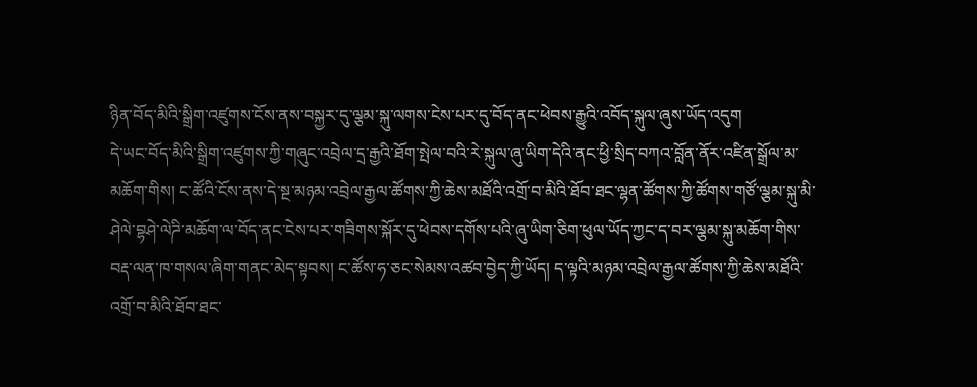ཉིན་བོད་མིའི་སྒྲིག་འཛུགས་ངོས་ནས་བསྐྱར་དུ་ལྕམ་སྐུ་ལགས་ངེས་པར་དུ་བོད་ནང་ཕེབས་རྒྱུའི་འབོད་སྐུལ་ཞུས་ཡོད་འདུག
དེ་ཡང་བོད་མིའི་སྒྲིག་འཛུགས་ཀྱི་གཞུང་འབྲེལ་དྲ་རྒྱའི་ཐོག་སྤེལ་བའི་རེ་སྐུལ་ཞུ་ཡིག་དེའི་ནང་ཕྱི་སྲིད་བཀའ་བློན་ནོར་འཛིན་སྒྲོལ་མ་མཆོག་གིས། ང་ཚོའི་ངོས་ནས་དེ་སྔ་མཉམ་འབྲེལ་རྒྱལ་ཚོགས་ཀྱི་ཆེས་མཐོའི་འགྲོ་བ་མིའི་ཐོབ་ཐང་ལྷན་ཚོགས་ཀྱི་ཚོགས་གཙོ་ལྕམ་སྐུ་མི་ཤེལེ་བྷཤེ་ལེཌི་མཆོག་ལ་བོད་ནང་ངེས་པར་གཟིགས་སྐོར་དུ་ཕེབས་དགོས་པའི་ཞུ་ཡིག་ཅིག་ཕུལ་ཡོད་ཀྱང་ད་བར་ལྕམ་སྐུ་མཆོག་གིས་བརྡ་ལན་ཁ་གསལ་ཞིག་གནང་མེད་སྟབས། ང་ཚོས་ཧ་ཅང་སེམས་འཚབ་བྱེད་ཀྱི་ཡོད། ད་ལྟའི་མཉམ་འབྲེལ་རྒྱལ་ཚོགས་ཀྱི་ཆེས་མཐོའི་འགྲོ་བ་མིའི་ཐོབ་ཐང་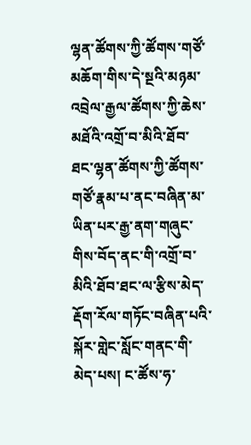ལྷན་ཚོགས་ཀྱི་ཚོགས་གཙོ་མཆོག་གིས་དེ་སྔའི་མཉམ་འབྲེལ་རྒྱལ་ཚོགས་ཀྱི་ཆེས་མཐོའི་འགྲོ་བ་མིའི་ཐོབ་ཐང་ལྷན་ཚོགས་ཀྱི་ཚོགས་གཙོ་རྣམ་པ་ནང་བཞིན་མ་ཡིན་པར་རྒྱ་ནག་གཞུང་གིས་བོད་ནང་གི་འགྲོ་བ་མིའི་ཐོབ་ཐང་ལ་རྩིས་མེད་རྡོག་རོལ་གཏོང་བཞིན་པའི་སྐོར་གླེང་སློང་གནང་གི་མེད་པས། ང་ཚོས་ཧ་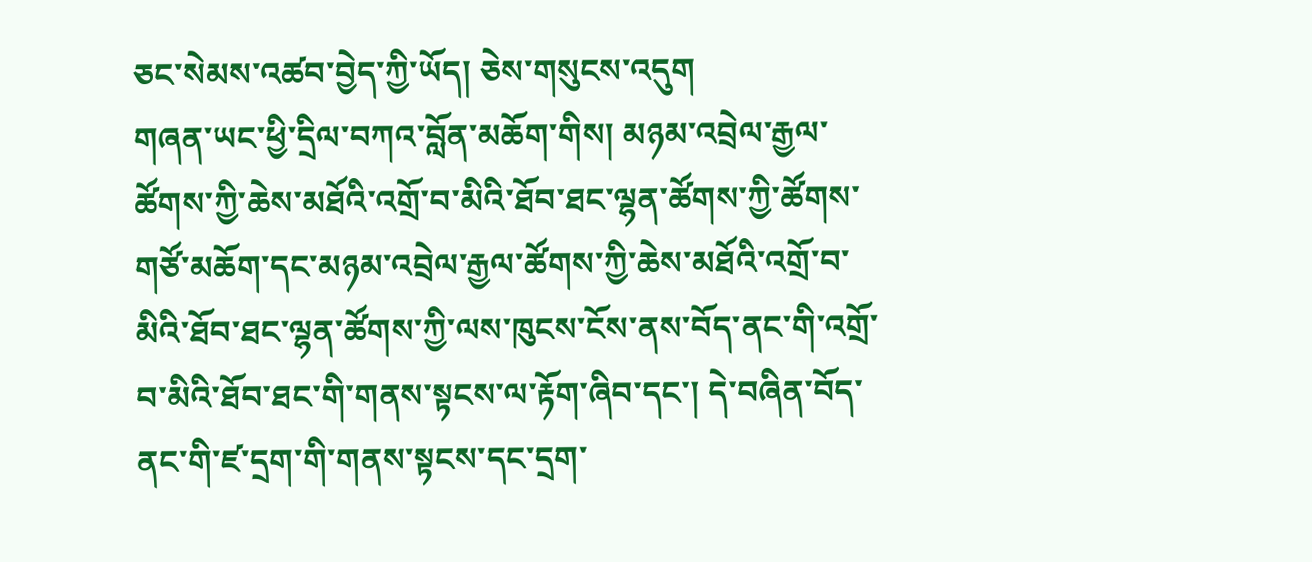ཅང་སེམས་འཚབ་བྱེད་ཀྱི་ཡོད། ཅེས་གསུངས་འདུག
གཞན་ཡང་ཕྱི་དྲིལ་བཀའ་བློན་མཆོག་གིས། མཉམ་འབྲེལ་རྒྱལ་ཚོགས་ཀྱི་ཆེས་མཐོའི་འགྲོ་བ་མིའི་ཐོབ་ཐང་ལྷན་ཚོགས་ཀྱི་ཚོགས་གཙོ་མཆོག་དང་མཉམ་འབྲེལ་རྒྱལ་ཚོགས་ཀྱི་ཆེས་མཐོའི་འགྲོ་བ་མིའི་ཐོབ་ཐང་ལྷན་ཚོགས་ཀྱི་ལས་ཁུངས་ངོས་ནས་བོད་ནང་གི་འགྲོ་བ་མིའི་ཐོབ་ཐང་གི་གནས་སྟངས་ལ་རྟོག་ཞིབ་དང་། དེ་བཞིན་བོད་ནང་གི་ཛ་དྲག་གི་གནས་སྟངས་དང་དྲག་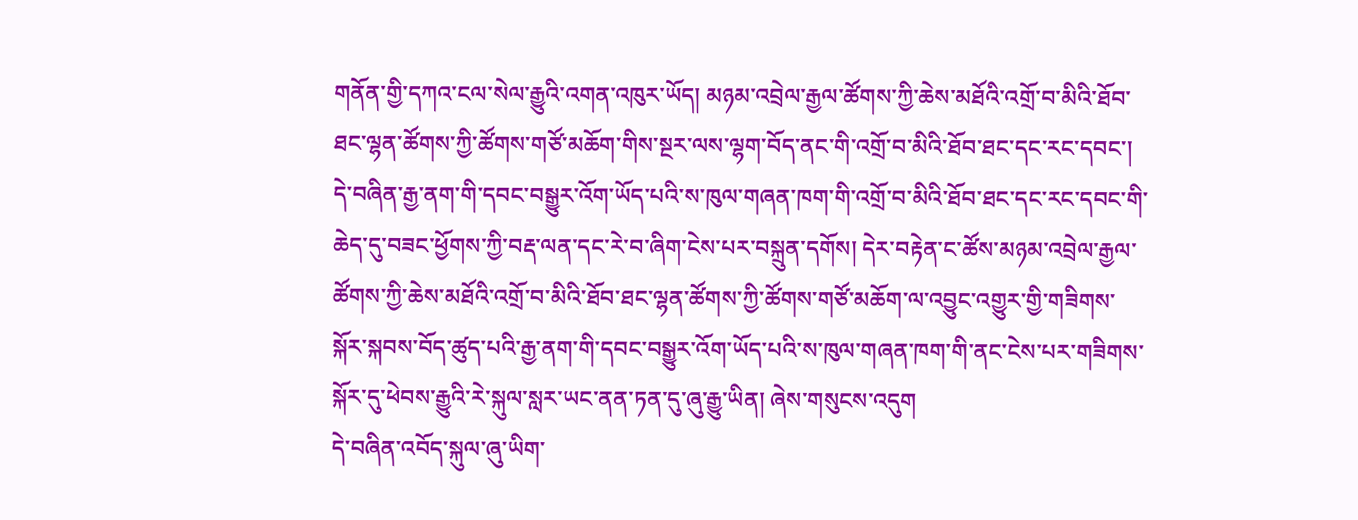གནོན་གྱི་དཀའ་ངལ་སེལ་རྒྱུའི་འགན་འཁུར་ཡོད། མཉམ་འབྲེལ་རྒྱལ་ཚོགས་ཀྱི་ཆེས་མཐོའི་འགྲོ་བ་མིའི་ཐོབ་ཐང་ལྷན་ཚོགས་ཀྱི་ཚོགས་གཙོ་མཆོག་གིས་སྔར་ལས་ལྷག་བོད་ནང་གི་འགྲོ་བ་མིའི་ཐོབ་ཐང་དང་རང་དབང་། དེ་བཞིན་རྒྱ་ནག་གི་དབང་བསྒྱུར་འོག་ཡོད་པའི་ས་ཁུལ་གཞན་ཁག་གི་འགྲོ་བ་མིའི་ཐོབ་ཐང་དང་རང་དབང་གི་ཆེད་དུ་བཟང་ཕྱོགས་ཀྱི་བརྡ་ལན་དང་རེ་བ་ཞིག་ངེས་པར་བསྐྲུན་དགོས། དེར་བརྟེན་ང་ཚོས་མཉམ་འབྲེལ་རྒྱལ་ཚོགས་ཀྱི་ཆེས་མཐོའི་འགྲོ་བ་མིའི་ཐོབ་ཐང་ལྷན་ཚོགས་ཀྱི་ཚོགས་གཙོ་མཆོག་ལ་འབྱུང་འགྱུར་གྱི་གཟིགས་སྐོར་སྐབས་བོད་ཚུད་པའི་རྒྱ་ནག་གི་དབང་བསྒྱུར་འོག་ཡོད་པའི་ས་ཁུལ་གཞན་ཁག་གི་ནང་ངེས་པར་གཟིགས་སྐོར་དུ་ཕེབས་རྒྱུའི་རེ་སྐུལ་སླར་ཡང་ནན་ཏན་དུ་ཞུ་རྒྱུ་ཡིན། ཞེས་གསུངས་འདུག
དེ་བཞིན་འབོད་སྐུལ་ཞུ་ཡིག་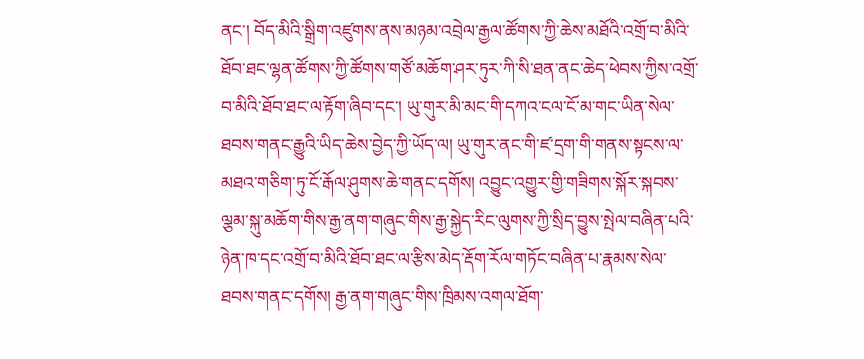ནང་། བོད་མིའི་སྒྲིག་འཛུགས་ནས་མཉམ་འབྲེལ་རྒྱལ་ཚོགས་ཀྱི་ཆེས་མཐོའི་འགྲོ་བ་མིའི་ཐོབ་ཐང་ལྷན་ཚོགས་ཀྱི་ཚོགས་གཙོ་མཆོག་ཤར་ཏུར་ཀི་སི་ཐན་ནང་ཆེད་ཕེབས་ཀྱིས་འགྲོ་བ་མིའི་ཐོབ་ཐང་ལ་རྟོག་ཞིབ་དང་། ཡུ་གུར་མི་མང་གི་དཀའ་ངལ་ངོ་མ་གང་ཡིན་སེལ་ཐབས་གནང་རྒྱུའི་ཡིད་ཆེས་བྱེད་ཀྱི་ཡོད་ལ། ཡུ་གུར་ནང་གི་ཛ་དྲག་གི་གནས་སྟངས་ལ་མཐའ་གཅིག་ཏུ་ངོ་རྒོལ་ཤུགས་ཆེ་གནང་དགོས། འབྱུང་འགྱུར་གྱི་གཟིགས་སྐོར་སྐབས་ལྕམ་སྐུ་མཆོག་གིས་རྒྱ་ནག་གཞུང་གིས་རྒྱ་སྐྱེད་རིང་ལུགས་ཀྱི་སྲིད་བྱུས་སྤེལ་བཞིན་པའི་ཉེན་ཁ་དང་འགྲོ་བ་མིའི་ཐོབ་ཐང་ལ་རྩིས་མེད་རྡོག་རོལ་གཏོང་བཞིན་པ་རྣམས་སེལ་ཐབས་གནང་དགོས། རྒྱ་ནག་གཞུང་གིས་ཁྲིམས་འགལ་ཐོག་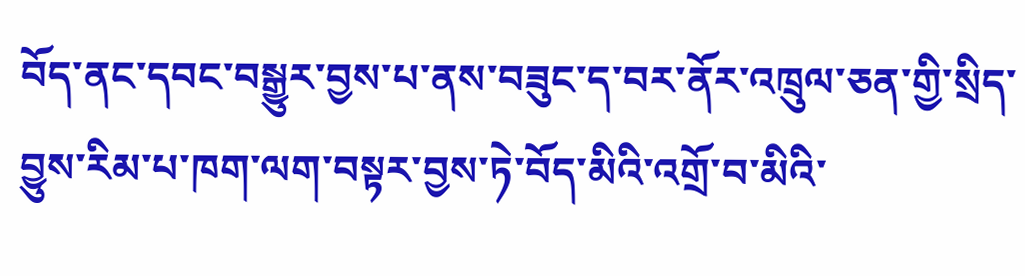བོད་ནང་དབང་བསྒྱུར་བྱས་པ་ནས་བཟུང་ད་བར་ནོར་འཁྲུལ་ཅན་གྱི་སྲིད་བྱུས་རིམ་པ་ཁག་ལག་བསྟར་བྱས་ཏེ་བོད་མིའི་འགྲོ་བ་མིའི་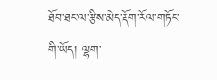ཐོབ་ཐང་ལ་རྩིས་མེད་རྡོག་རོལ་གཏོང་གི་ཡོད། ལྷག་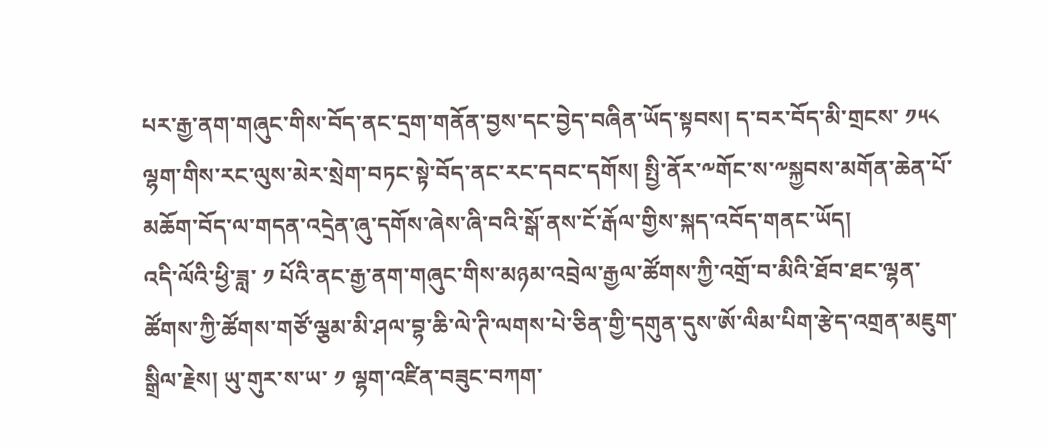པར་རྒྱ་ནག་གཞུང་གིས་བོད་ནང་དྲག་གནོན་བྱས་དང་བྱེད་བཞིན་ཡོད་སྟབས། ད་བར་བོད་མི་གྲངས་ ༡༥༨ ལྷག་གིས་རང་ལུས་མེར་སྲེག་བཏང་སྟེ་བོད་ནང་རང་དབང་དགོས། སྤྱི་ནོར་༸གོང་ས་༸སྐྱབས་མགོན་ཆེན་པོ་མཆོག་བོད་ལ་གདན་འདྲེན་ཞུ་དགོས་ཞེས་ཞི་བའི་སྒོ་ནས་ངོ་རྒོལ་གྱིས་སྐད་འབོད་གནང་ཡོད།
འདི་ལོའི་ཕྱི་ཟླ་ ༡ པོའི་ནང་རྒྱ་ནག་གཞུང་གིས་མཉམ་འབྲེལ་རྒྱལ་ཚོགས་ཀྱི་འགྲོ་བ་མིའི་ཐོབ་ཐང་ལྷན་ཚོགས་ཀྱི་ཚོགས་གཙོ་ལྕམ་མི་ཤལ་བྷ་ཆི་ལེ་ཊི་ལགས་པེ་ཅིན་གྱི་དགུན་དུས་ཨོ་ལིམ་པིག་རྩེད་འགྲན་མཇུག་སྒྲིལ་རྗེས། ཡུ་གུར་ས་ཡ་ ༡ ལྷག་འཛིན་བཟུང་བཀག་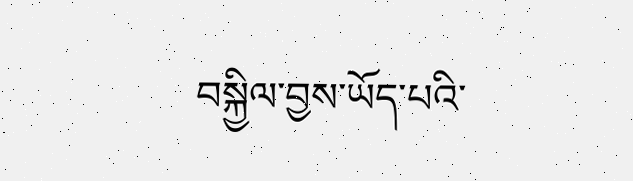བསྐྱིལ་བྱས་ཡོད་པའི་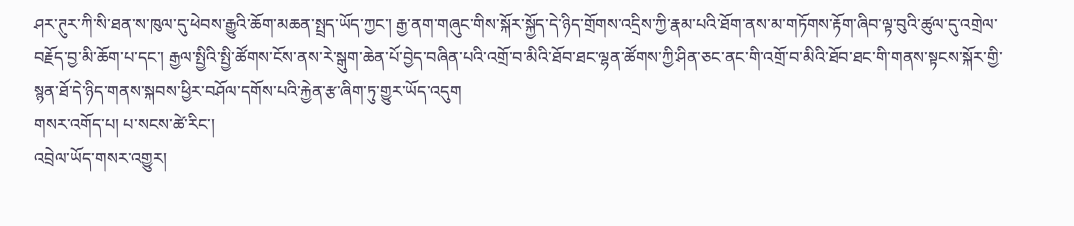ཤར་ཊུར་ཀི་སི་ཐན་ས་ཁུལ་དུ་ཕེབས་རྒྱུའི་ཆོག་མཆན་སྤྲད་ཡོད་ཀྱང་། རྒྱ་ནག་གཞུང་གིས་སྐོར་སྐྱོད་དེ་ཉིད་གྲོགས་འདྲིས་ཀྱི་རྣམ་པའི་ཐོག་ནས་མ་གཏོགས་རྟོག་ཞིབ་ལྟ་བུའི་ཚུལ་དུ་འགྲེལ་བརྗོད་བྱ་མི་ཆོག་པ་དང་། རྒྱལ་སྤྱིའི་སྤྱི་ཚོགས་ངོས་ནས་རེ་སྒུག་ཆེན་པོ་བྱེད་བཞིན་པའི་འགྲོ་བ་མིའི་ཐོབ་ཐང་ལྷན་ཚོགས་ཀྱི་ཤིན་ཅང་ནང་གི་འགྲོ་བ་མིའི་ཐོབ་ཐང་གི་གནས་སྟངས་སྐོར་གྱི་སྙན་ཐོ་དེ་ཉིད་གནས་སྐབས་ཕྱིར་བཤོལ་དགོས་པའི་རྐྱེན་རྩ་ཞིག་ཏུ་གྱུར་ཡོད་འདུག
གསར་འགོད་པ། པ་སངས་ཚེ་རིང་།
འབྲེལ་ཡོད་གསར་འགྱུར།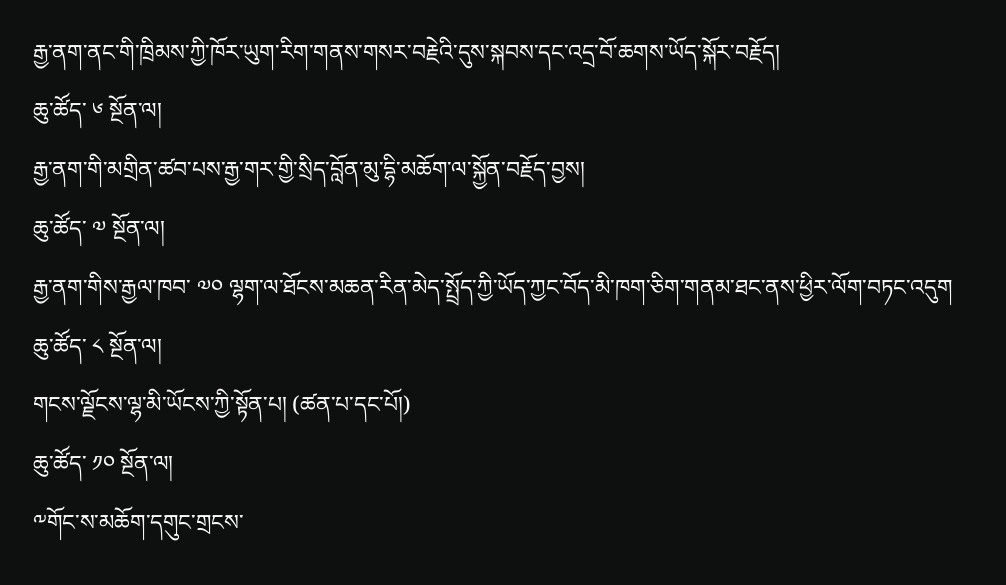རྒྱ་ནག་ནང་གི་ཁྲིམས་ཀྱི་ཁོར་ཡུག་རིག་གནས་གསར་བརྗེའི་དུས་སྐབས་དང་འདྲ་བོ་ཆགས་ཡོད་སྐོར་བརྗོད།
ཆུ་ཚོད་ ༦ སྔོན་ལ།
རྒྱ་ནག་གི་མགྲིན་ཚབ་པས་རྒྱ་གར་གྱི་སྲིད་བློན་མུ་དྷི་མཆོག་ལ་སྐྱོན་བརྗོད་བྱས།
ཆུ་ཚོད་ ༧ སྔོན་ལ།
རྒྱ་ནག་གིས་རྒྱལ་ཁབ་ ༧༠ ལྷག་ལ་ཐོངས་མཆན་རིན་མེད་སྤྲོད་ཀྱི་ཡོད་ཀྱང་བོད་མི་ཁག་ཅིག་གནམ་ཐང་ནས་ཕྱིར་ལོག་བཏང་འདུག
ཆུ་ཚོད་ ༨ སྔོན་ལ།
གངས་ལྗོངས་ལྷ་མི་ཡོངས་ཀྱི་སྟོན་པ། (ཚན་པ་དང་པོ།)
ཆུ་ཚོད་ ༡༠ སྔོན་ལ།
༸གོང་ས་མཆོག་དགུང་གྲངས་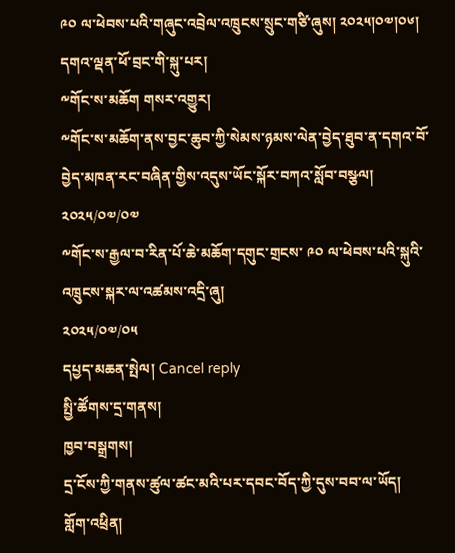༩༠ ལ་ཕེབས་པའི་གཞུང་འབྲེལ་འཁྲུངས་སྲུང་གཙི་ཞུས། ༢༠༢༥།༠༧།༠༦། དགའ་ལྡན་ཕོ་བྲང་གི་སྐུ་པར།
༸གོང་ས་མཆོག གསར་འགྱུར།
༸གོང་ས་མཆོག་ནས་བྱང་ཆུབ་ཀྱི་སེམས་ཉམས་ལེན་བྱེད་ཐུབ་ན་དགའ་བོ་བྱེད་མཁན་རང་བཞིན་གྱིས་འདུས་ཡོང་སྐོར་བཀའ་སློབ་བསྩལ།
༢༠༢༥/༠༧/༠༧
༸གོང་ས་རྒྱལ་བ་རིན་པོ་ཆེ་མཆོག་དགུང་གྲངས་ ༩༠ ལ་ཕེབས་པའི་སྐུའི་འཁྲུངས་སྐར་ལ་འཚམས་འདྲི་ཞུ།
༢༠༢༥/༠༧/༠༥
དཔྱད་མཆན་སྤེལ། Cancel reply
སྤྱི་ཚོགས་དྲ་གནས།
ཁྱབ་བསྒྲགས།
དྲ་ངོས་ཀྱི་གནས་ཚུལ་ཚང་མའི་པར་དབང་བོད་ཀྱི་དུས་བབ་ལ་ཡོད།
གློག་འཕྲིན།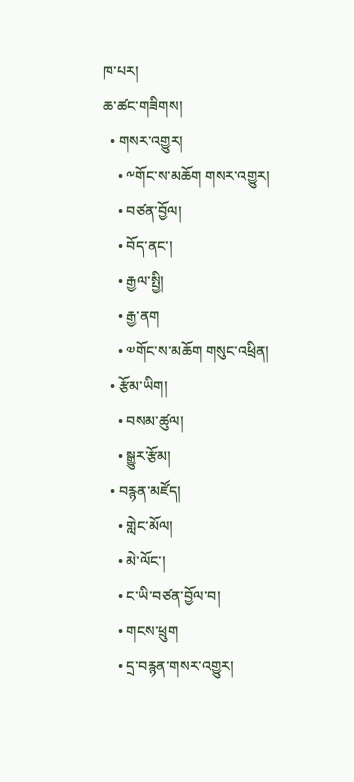ཁ་པར།
ཆ་ཚང་གཟིགས།
  • གསར་འགྱུར།
    • ༸གོང་ས་མཆོག གསར་འགྱུར།
    • བཙན་བྱོལ།
    • བོད་ནང་།
    • རྒྱལ་སྤྱི།
    • རྒྱ་ནག
    • ༧གོང་ས་མཆོག གསུང་འཕྲིན།
  • རྩོམ་ཡིག།
    • བསམ་ཚུལ།
    • སྒྱུར་རྩོམ།
  • བརྙན་མཛོད།
    • གླེང་མོལ།
    • མེ་ལོང་།
    • ང་ཡི་བཙན་བྱོལ་བ།
    • གངས་ཕྲུག
    • དྲ་བརྙན་གསར་འགྱུར།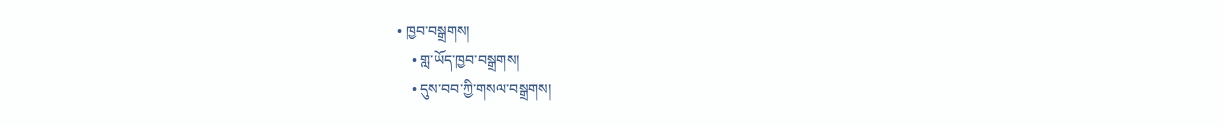• ཁྱབ་བསྒྲགས།
    • གླ་ཡོད་ཁྱབ་བསྒྲགས།
    • དུས་བབ་ཀྱི་གསལ་བསྒྲགས།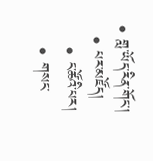• གླ་ཡོད་རིན་གོང་།
  • པར་མཛོད།
    • ང་ཚོའི་པར།
    • གསང་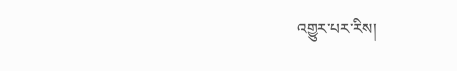འགྱུར་པར་རིས།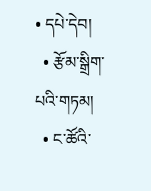• དཔེ་དེབ།
  • རྩོམ་སྒྲིག་པའི་གཏམ།
  • ང་ཚོའི་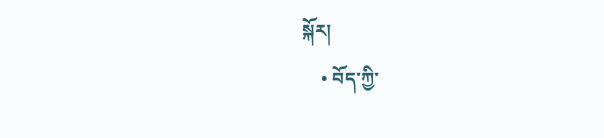སྐོར།
    • བོད་ཀྱི་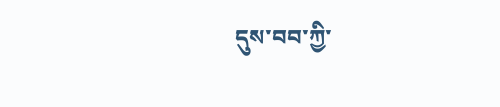དུས་བབ་ཀྱི་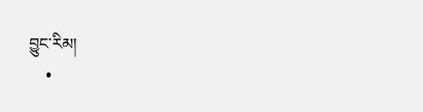བྱུང་རིམ།
    •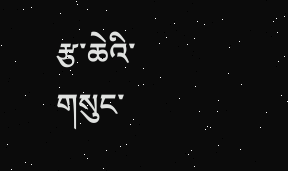རྩ་ཆེའི་གསུང་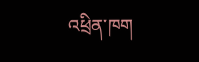འཕྲིན་ཁག